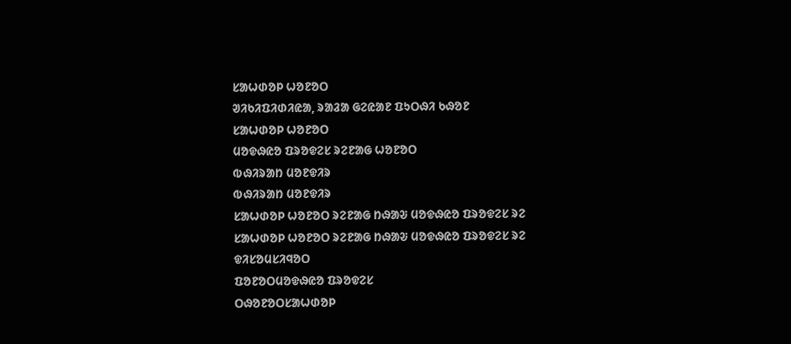ᱥᱟᱦᱰᱚᱞ ᱦᱚᱱᱚᱛ
ᱣᱤᱠᱤᱯᱤᱰᱤᱭᱟ, ᱨᱟᱲᱟ ᱜᱮᱭᱟᱱ ᱯᱩᱛᱷᱤ ᱠᱷᱚᱱ
ᱥᱟᱦᱰᱚᱞ ᱦᱚᱱᱚᱛ
ᱢᱚᱫᱷᱭᱚ ᱯᱨᱚᱫᱮᱥ ᱨᱮᱱᱟᱜ ᱦᱚᱱᱚᱛ
ᱵᱷᱤᱨᱟᱴ ᱢᱚᱱᱫᱤᱨ
ᱵᱷᱤᱨᱟᱴ ᱢᱚᱱᱫᱤᱨ
ᱥᱟᱦᱰᱚᱞ ᱦᱚᱱᱚᱛ ᱨᱮᱱᱟᱜ ᱴᱷᱟᱶ ᱢᱚᱫᱷᱭᱚ ᱯᱨᱚᱫᱮᱥ ᱨᱮ
ᱥᱟᱦᱰᱚᱞ ᱦᱚᱱᱚᱛ ᱨᱮᱱᱟᱜ ᱴᱷᱟᱶ ᱢᱚᱫᱷᱭᱚ ᱯᱨᱚᱫᱮᱥ ᱨᱮ
ᱫᱤᱥᱚᱢᱥᱤᱧᱚᱛ
ᱯᱚᱱᱚᱛᱢᱚᱫᱷᱭᱚ ᱯᱨᱚᱫᱮᱥ
ᱛᱷᱚᱱᱚᱛᱥᱟᱦᱰᱚᱞ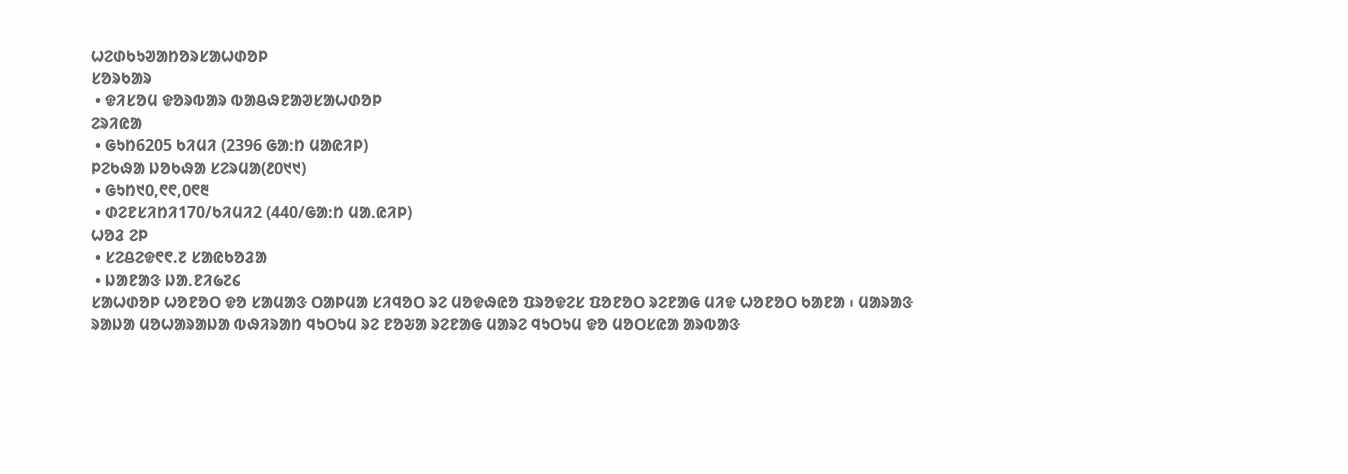ᱦᱮᱰᱠᱩᱣᱟᱴᱚᱨᱥᱟᱦᱰᱚᱞ
ᱥᱚᱨᱠᱟᱨ
 • ᱫᱤᱥᱚᱢ ᱫᱚᱨᱵᱟᱨ ᱵᱟᱪᱷᱱᱟᱣᱥᱟᱦᱰᱚᱞ
ᱮᱨᱤᱭᱟ
 • ᱜᱩᱴ6205 ᱠᱤᱢᱤ (2396 ᱜᱟᱺᱴ ᱢᱟᱭᱤᱞ)
ᱞᱮᱠᱷᱟ ᱡᱚᱠᱷᱟ ᱥᱮᱨᱢᱟ(᱒᱐᱑᱑)
 • ᱜᱩᱴ᱑᱐,᱖᱖,᱐᱖᱓
 • ᱰᱮᱱᱥᱤᱴᱤ170/ᱠᱤᱢᱤ2 (440/ᱜᱟᱺᱴ ᱢᱟᱹᱭᱤᱞ)
ᱦᱚᱲ ᱮᱞ
 • ᱥᱮᱪᱮᱫ᱖᱖.᱗ ᱥᱟᱭᱠᱚᱲᱟ
 • ᱡᱟᱱᱟᱝ ᱡᱟᱹᱱᱤ᱙᱗᱔
ᱥᱟᱦᱰᱚᱞ ᱦᱚᱱᱚᱛ ᱫᱚ ᱥᱟᱢᱟᱝ ᱛᱟᱞᱢᱟ ᱥᱤᱧᱚᱛ ᱨᱮ ᱢᱚᱫᱷᱭᱚ ᱯᱨᱚᱫᱮᱥ ᱯᱚᱱᱚᱛ ᱨᱮᱱᱟᱜ ᱢᱤᱫ ᱦᱚᱱᱚᱛ ᱠᱟᱱᱟ ᱾ ᱢᱟᱨᱟᱝ ᱨᱟᱡᱟ ᱢᱚᱦᱟᱨᱟᱡᱟ ᱵᱷᱤᱨᱟᱴ ᱧᱩᱛᱩᱢ ᱨᱮ ᱱᱚᱶᱟ ᱨᱮᱱᱟᱜ ᱢᱟᱨᱮ ᱧᱩᱛᱩᱢ ᱫᱚ ᱢᱚᱛᱥᱭᱟ ᱟᱨᱵᱟᱝ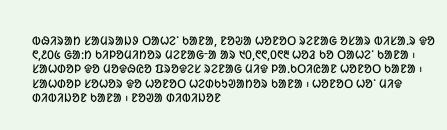ᱵᱷᱤᱨᱟᱴ ᱥᱟᱢᱨᱟᱡᱽ ᱛᱟᱦᱮᱸ ᱠᱟᱱᱟ, ᱱᱚᱶᱟ ᱦᱚᱱᱚᱛ ᱨᱮᱱᱟᱜ ᱚᱥᱟᱨ ᱵᱤᱥᱟᱹᱨ ᱫᱚ ᱖,᱒᱐᱕ ᱜᱟᱺᱴ ᱠᱤᱞᱚᱢᱤᱴᱚᱨ ᱢᱮᱱᱟᱜᱼᱟ ᱟᱨ ᱑᱐,᱖᱖,᱐᱖᱓ ᱦᱚᱲ ᱠᱚ ᱛᱟᱦᱮᱸ ᱠᱟᱱᱟ ᱾ ᱥᱟᱦᱰᱚᱞ ᱫᱚ ᱢᱚᱫᱷᱭᱚ ᱯᱨᱚᱫᱮᱥ ᱨᱮᱱᱟᱜ ᱢᱤᱫ ᱞᱟᱹᱠᱛᱤᱭᱟᱱ ᱦᱚᱱᱚᱛ ᱠᱟᱱᱟ ᱾ ᱥᱟᱦᱰᱚᱞ ᱥᱚᱦᱚᱨ ᱫᱚ ᱦᱚᱱᱚᱛ ᱦᱮᱰᱠᱩᱣᱟᱴᱚᱨ ᱠᱟᱱᱟ ᱾ ᱦᱚᱱᱚᱛ ᱦᱚᱸ ᱢᱤᱫ ᱰᱤᱵᱤᱡᱚᱱ ᱠᱟᱱᱟ ᱾ ᱱᱚᱣᱟ ᱰᱤᱵᱤᱡᱚᱱ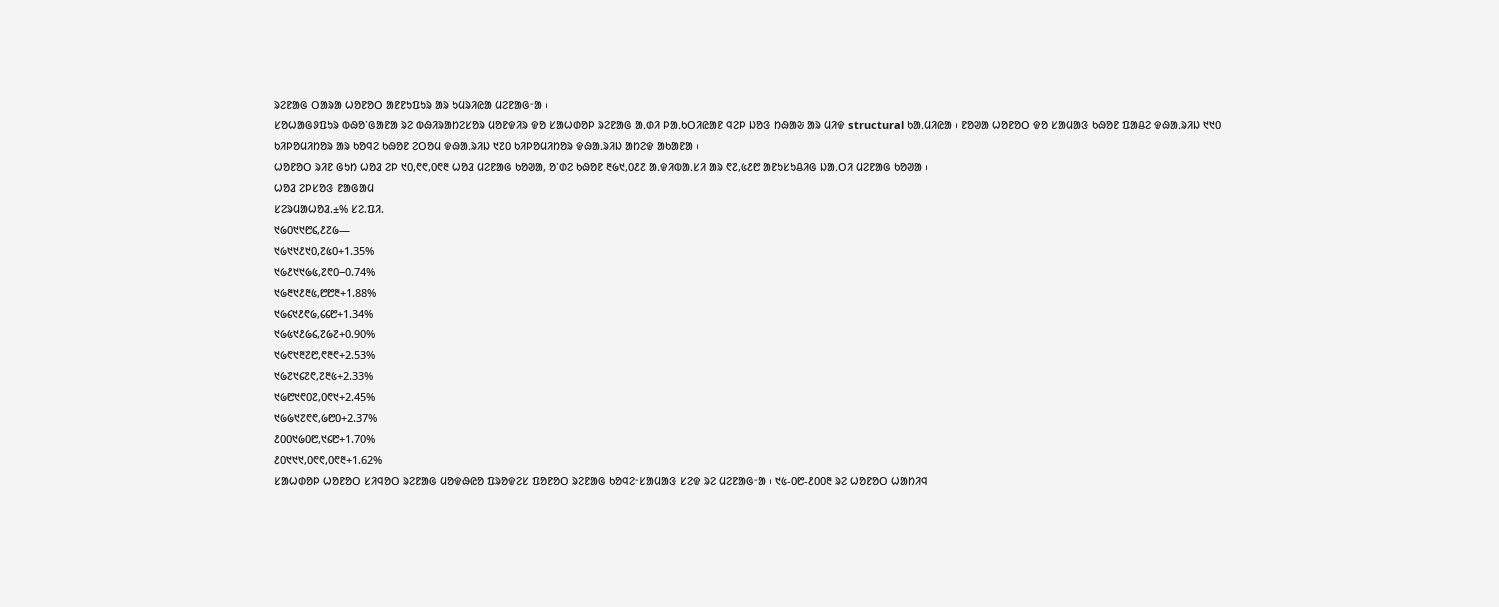ᱨᱮᱱᱟᱜ ᱛᱟᱨᱟ ᱦᱚᱱᱚᱛ ᱟᱱᱱᱩᱯᱩᱨ ᱟᱨ ᱩᱢᱨᱤᱭᱟ ᱢᱮᱱᱟᱜᱼᱟ ᱾
ᱥᱚᱦᱟᱜᱽᱯᱩᱨ ᱵᱷᱚᱸᱜᱟᱱᱟ ᱨᱮ ᱵᱷᱤᱨᱟᱴᱮᱥᱚᱨ ᱢᱚᱱᱫᱤᱨ ᱫᱚ ᱥᱟᱦᱰᱚᱞ ᱨᱮᱱᱟᱜ ᱟᱹᱰᱤ ᱞᱟᱹᱠᱛᱤᱭᱟᱱ ᱧᱮᱞ ᱡᱚᱝ ᱴᱷᱟᱶ ᱟᱨ ᱢᱤᱫ structural ᱠᱟᱹᱢᱤᱭᱟ ᱾ ᱱᱚᱣᱟ ᱦᱚᱱᱚᱛ ᱫᱚ ᱥᱟᱢᱟᱝ ᱠᱷᱚᱱ ᱯᱟᱪᱮ ᱫᱷᱟᱹᱨᱤᱡ ᱑᱑᱐ ᱠᱤᱞᱚᱢᱤᱴᱚᱨ ᱟᱨ ᱠᱚᱧᱮ ᱠᱷᱚᱱ ᱮᱛᱚᱢ ᱫᱷᱟᱹᱨᱤᱡ ᱑᱗᱐ ᱠᱤᱞᱚᱢᱤᱴᱚᱨ ᱫᱷᱟᱹᱨᱤᱡ ᱟᱴᱮᱫ ᱟᱠᱟᱱᱟ ᱾
ᱦᱚᱱᱚᱛ ᱨᱤᱱ ᱜᱩᱴ ᱦᱚᱲ ᱮᱞ ᱑᱐,᱖᱖,᱐᱖᱓ ᱦᱚᱲ ᱢᱮᱱᱟᱜ ᱠᱚᱣᱟ, ᱚᱸᱰᱮ ᱠᱷᱚᱱ ᱓᱙᱑,᱐᱒᱗ ᱟᱹᱫᱤᱵᱟᱹᱥᱤ ᱟᱨ ᱖᱗,᱕᱒᱘ ᱟᱱᱩᱥᱩᱪᱤᱜ ᱡᱟᱹᱛᱤ ᱢᱮᱱᱟᱜ ᱠᱚᱣᱟ ᱾
ᱦᱚᱲ ᱮᱞᱥᱚᱝ ᱱᱟᱜᱟᱢ
ᱥᱮᱨᱢᱟᱦᱚᱲ.±% ᱥᱮ.ᱯᱤ.
᱑᱙᱐᱑᱑᱘᱔,᱒᱗᱙—
᱑᱙᱑᱑᱒᱑᱐,᱗᱕᱐+1.35%
᱑᱙᱒᱑᱑᱙᱕,᱗᱖᱐−0.74%
᱑᱙᱓᱑᱒᱓᱕,᱘᱘᱓+1.88%
᱑᱙᱔᱑᱒᱖᱙,᱔᱔᱘+1.34%
᱑᱙᱕᱑᱒᱙᱔,᱗᱙᱗+0.90%
᱑᱙᱖᱑᱓᱗᱘,᱖᱓᱖+2.53%
᱑᱙᱗᱑᱔᱗᱖,᱗᱓᱕+2.33%
᱑᱙᱘᱑᱖᱐᱗,᱐᱖᱑+2.45%
᱑᱙᱙᱑᱗᱖᱖,᱙᱘᱐+2.37%
᱒᱐᱐᱑᱙᱐᱘,᱑᱔᱘+1.70%
᱒᱐᱑᱑᱑,᱐᱖᱖,᱐᱖᱓+1.62%
ᱥᱟᱦᱰᱚᱞ ᱦᱚᱱᱚᱛ ᱥᱤᱧᱚᱛ ᱨᱮᱱᱟᱜ ᱢᱚᱫᱷᱭᱚ ᱯᱨᱚᱫᱮᱥ ᱯᱚᱱᱚᱛ ᱨᱮᱱᱟᱜ ᱠᱚᱧᱮᱼᱥᱟᱢᱟᱝ ᱥᱮᱫ ᱨᱮ ᱢᱮᱱᱟᱜᱼᱟ ᱾ ᱑᱕-᱐᱘-᱒᱐᱐᱓ ᱨᱮ ᱦᱚᱱᱚᱛ ᱦᱟᱴᱤᱧ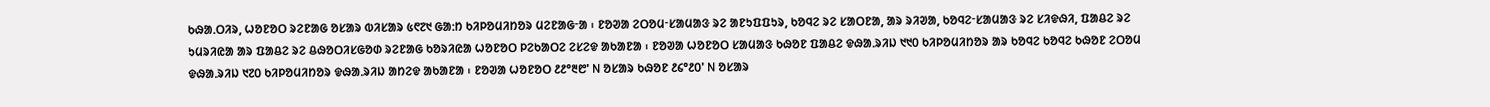ᱠᱷᱟᱹᱛᱤᱨ, ᱦᱚᱱᱚᱛ ᱨᱮᱱᱟᱜ ᱚᱥᱟᱨ ᱵᱤᱥᱟᱨ ᱕᱖᱗᱑ ᱜᱟᱺᱴ ᱠᱤᱞᱚᱢᱤᱴᱚᱨ ᱢᱮᱱᱟᱜᱼᱟ ᱾ ᱱᱚᱣᱟ ᱮᱛᱚᱢᱼᱥᱟᱢᱟᱝ ᱨᱮ ᱟᱱᱩᱯᱯᱩᱨ, ᱠᱚᱧᱮ ᱨᱮ ᱥᱟᱛᱱᱟ, ᱟᱨ ᱨᱤᱣᱟ, ᱠᱚᱧᱮᱼᱥᱟᱢᱟᱝ ᱨᱮ ᱥᱤᱫᱷᱤ, ᱯᱟᱪᱮ ᱨᱮ ᱩᱢᱨᱤᱭᱟ ᱟᱨ ᱯᱟᱪᱮ ᱨᱮ ᱪᱷᱚᱛᱤᱥᱜᱚᱰ ᱨᱮᱱᱟᱜ ᱠᱚᱨᱤᱭᱟ ᱦᱚᱱᱚᱛ ᱞᱮᱠᱟᱛᱮ ᱮᱥᱮᱫ ᱟᱠᱟᱱᱟ ᱾ ᱱᱚᱣᱟ ᱦᱚᱱᱚᱛ ᱥᱟᱢᱟᱝ ᱠᱷᱚᱱ ᱯᱟᱪᱮ ᱫᱷᱟᱹᱨᱤᱡ ᱑᱑᱐ ᱠᱤᱞᱚᱢᱤᱴᱚᱨ ᱟᱨ ᱠᱚᱧᱮ ᱠᱚᱧᱮ ᱠᱷᱚᱱ ᱮᱛᱚᱢ ᱫᱷᱟᱹᱨᱤᱡ ᱑᱗᱐ ᱠᱤᱞᱚᱢᱤᱴᱚᱨ ᱫᱷᱟᱹᱨᱤᱡ ᱟᱴᱮᱫ ᱟᱠᱟᱱᱟ ᱾ ᱱᱚᱣᱟ ᱦᱚᱱᱚᱛ ᱒᱒°᱓᱘' N ᱚᱥᱟᱨ ᱠᱷᱚᱱ ᱒᱔°᱒᱐' N ᱚᱥᱟᱨ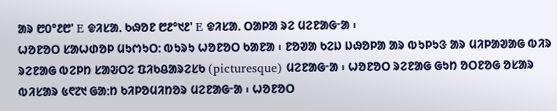ᱟᱨ ᱘᱐°᱒᱘' E ᱫᱤᱥᱟᱹ ᱠᱷᱚᱱ ᱘᱒°᱑᱒' E ᱫᱤᱥᱟᱹ ᱛᱟᱞᱟ ᱨᱮ ᱢᱮᱱᱟᱜᱼᱟ ᱾
ᱦᱚᱱᱚᱛ ᱥᱟᱦᱰᱚᱞ ᱢᱩᱬᱩᱛ: ᱵᱩᱨᱩ ᱦᱚᱱᱚᱛ ᱠᱟᱱᱟ ᱾ ᱱᱚᱣᱟ ᱠᱮᱡ ᱡᱷᱚᱞᱟ ᱟᱨ ᱵᱩᱞᱩᱝ ᱟᱨ ᱢᱤᱞᱟᱣᱟᱜ ᱵᱤᱨ ᱨᱮᱱᱟᱜ ᱵᱮᱞᱴ ᱥᱟᱶᱛᱮ ᱯᱤᱠᱪᱟᱨᱮᱥᱠ (picturesque) ᱢᱮᱱᱟᱜᱼᱟ ᱾ ᱦᱚᱱᱚᱛ ᱨᱮᱱᱟᱜ ᱜᱩᱴ ᱚᱛᱱᱚᱜ ᱚᱥᱟᱨ ᱵᱤᱥᱟᱨ ᱕᱖᱗᱑ ᱜᱟᱺᱴ ᱠᱤᱞᱚᱢᱤᱴᱚᱨ ᱢᱮᱱᱟᱜᱼᱟ ᱾ ᱦᱚᱱᱚᱛ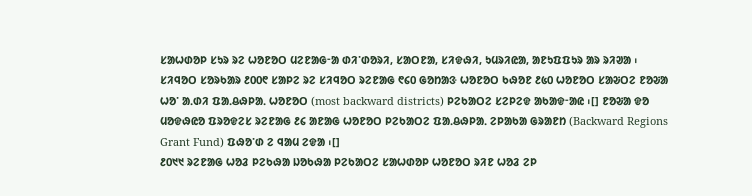ᱥᱟᱦᱰᱚᱞ ᱥᱩᱨ ᱨᱮ ᱦᱚᱱᱚᱛ ᱢᱮᱱᱟᱜᱼᱟ ᱰᱤᱸᱰᱚᱨᱤ, ᱥᱟᱛᱱᱟ, ᱥᱤᱫᱷᱤ, ᱩᱢᱨᱤᱭᱟ, ᱟᱱᱩᱯᱯᱩᱨ ᱟᱨ ᱨᱤᱣᱟ ᱾
ᱥᱤᱧᱚᱛ ᱥᱚᱨᱠᱟᱨ ᱒᱐᱐᱖ ᱥᱟᱞᱮ ᱨᱮ ᱥᱤᱧᱚᱛ ᱨᱮᱱᱟᱜ ᱖᱔᱐ ᱜᱚᱴᱟᱝ ᱦᱚᱱᱚᱛ ᱠᱷᱚᱱ ᱒᱕᱐ ᱦᱚᱱᱚᱛ ᱥᱟᱶᱛᱮ ᱱᱚᱶᱟ ᱦᱚᱸ ᱟᱹᱰᱤ ᱯᱟᱹᱪᱷᱞᱟᱹ ᱦᱚᱱᱚᱛ (most backward districts) ᱞᱮᱠᱟᱛᱮ ᱥᱮᱞᱮᱫ ᱟᱠᱟᱫᱼᱟᱭ ᱾[] ᱱᱚᱶᱟ ᱫᱚ ᱢᱚᱫᱷᱭᱚ ᱯᱨᱚᱫᱮᱥ ᱨᱮᱱᱟᱜ ᱒᱔ ᱟᱱᱟᱜ ᱦᱚᱱᱚᱛ ᱞᱮᱠᱟᱛᱮ ᱯᱟᱹᱪᱷᱞᱟᱹ ᱮᱞᱟᱠᱟ ᱜᱨᱟᱱᱴ (Backward Regions Grant Fund) ᱯᱷᱚᱸᱰ ᱮ ᱧᱟᱢ ᱮᱫᱟ ᱾[]
᱒᱐᱑᱑ ᱨᱮᱱᱟᱜ ᱦᱚᱲ ᱞᱮᱠᱷᱟ ᱡᱚᱠᱷᱟ ᱞᱮᱠᱟᱛᱮ ᱥᱟᱦᱰᱚᱞ ᱦᱚᱱᱚᱛ ᱨᱤᱱ ᱦᱚᱲ ᱮᱞ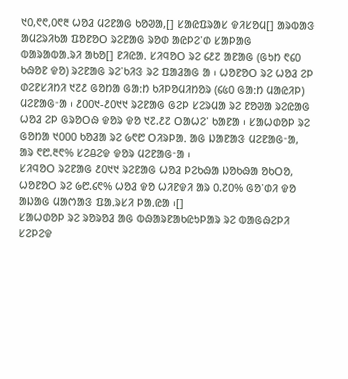᱑᱐,᱖᱖,᱐᱖᱓ ᱦᱚᱲ ᱢᱮᱱᱟᱜ ᱠᱚᱣᱟ,[] ᱥᱟᱭᱯᱨᱟᱥ ᱫᱤᱥᱚᱢ[] ᱟᱨᱵᱟᱝ ᱟᱢᱮᱨᱤᱠᱟ ᱯᱚᱱᱚᱛ ᱨᱮᱱᱟᱜ ᱨᱚᱰ ᱟᱭᱞᱮᱸᱰ ᱥᱟᱞᱟᱜ ᱵᱟᱨᱟᱵᱟᱹᱨᱤ ᱟᱠᱚ[] ᱱᱤᱭᱟᱹ ᱥᱤᱧᱚᱛ ᱨᱮ ᱔᱒᱗ ᱟᱱᱟᱜ (ᱜᱩᱴ ᱖᱔᱐ ᱠᱷᱚᱱ ᱫᱚ) ᱨᱮᱱᱟᱜ ᱨᱮᱸᱠᱤᱝ ᱨᱮ ᱯᱟᱲᱟᱜ ᱟ ᱾ ᱦᱚᱱᱚᱛ ᱨᱮ ᱦᱚᱲ ᱮᱞ ᱰᱮᱱᱥᱤᱴᱤ ᱑᱗᱒ ᱜᱚᱴᱟ ᱜᱟᱺᱴ ᱠᱤᱞᱚᱢᱤᱴᱚᱨ (᱔᱕᱐ ᱜᱟᱺᱴ ᱢᱟᱭᱤᱞ) ᱢᱮᱱᱟᱜᱼᱟ ᱾ ᱒᱐᱐᱑-᱒᱐᱑᱑ ᱨᱮᱱᱟᱜ ᱜᱮᱞ ᱥᱮᱨᱢᱟ ᱨᱮ ᱱᱚᱣᱟ ᱨᱮᱭᱟᱜ ᱦᱚᱲ ᱮᱞ ᱜᱨᱚᱛᱷ ᱫᱚᱨ ᱫᱚ ᱑᱗.᱒᱗ ᱛᱟᱦᱮᱸ ᱠᱟᱱᱟ ᱾ ᱥᱟᱦᱰᱚᱞ ᱨᱮ ᱜᱚᱴᱟ ᱑᱐᱐᱐ ᱠᱚᱲᱟ ᱨᱮ ᱙᱖᱘ ᱛᱤᱨᱞᱟᱹ ᱟᱜ ᱡᱟᱱᱟᱝ ᱢᱮᱱᱟᱜᱼᱟ, ᱟᱨ ᱖᱘.᱓᱖% ᱥᱮᱪᱮᱫ ᱫᱚᱨ ᱢᱮᱱᱟᱜᱼᱟ ᱾
ᱥᱤᱧᱚᱛ ᱨᱮᱱᱟᱜ ᱒᱐᱑᱑ ᱨᱮᱱᱟᱜ ᱦᱚᱲ ᱞᱮᱠᱷᱟ ᱡᱚᱠᱷᱟ ᱚᱠᱛᱚ, ᱦᱚᱱᱚᱛ ᱨᱮ ᱙᱘.᱔᱖% ᱦᱚᱲ ᱫᱚ ᱦᱤᱱᱫᱤ ᱟᱨ ᱐.᱗᱐% ᱜᱚᱸᱰᱤ ᱫᱚ ᱟᱡᱟᱜ ᱢᱟᱬᱟᱝ ᱯᱟᱹᱨᱥᱤ ᱞᱟᱹᱭᱟ ᱾[]
ᱥᱟᱦᱰᱚᱞ ᱨᱮ ᱨᱚᱨᱚᱲ ᱟᱜ ᱵᱷᱟᱨᱱᱟᱠᱭᱩᱞᱟᱨ ᱨᱮ ᱵᱟᱜᱷᱮᱞᱤ ᱥᱮᱞᱮᱫ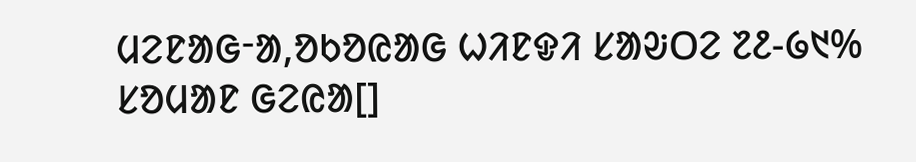ᱢᱮᱱᱟᱜᱼᱟ,ᱚᱠᱚᱭᱟᱜ ᱦᱤᱱᱫᱤ ᱥᱟᱶᱛᱮ ᱗᱒-᱙᱑% ᱥᱚᱢᱟᱱ ᱜᱮᱭᱟ[]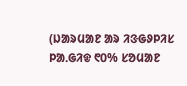(ᱡᱟᱨᱢᱟᱱ ᱟᱨ ᱤᱝᱜᱽᱞᱤᱥ ᱞᱟᱹᱜᱤᱫ ᱖᱐% ᱥᱚᱢᱟᱱ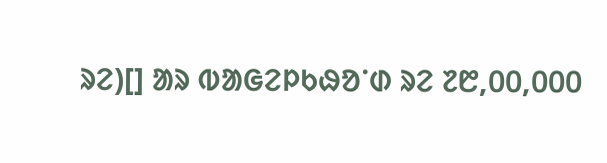ᱨᱮ)[] ᱟᱨ ᱵᱟᱜᱮᱞᱠᱷᱚᱸᱰ ᱨᱮ ᱗᱘,᱐᱐,᱐᱐᱐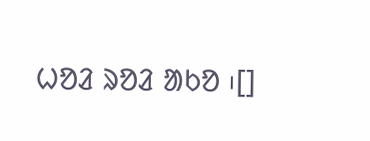ᱦᱚᱲ ᱨᱚᱲ ᱟᱠᱚ ᱾[]